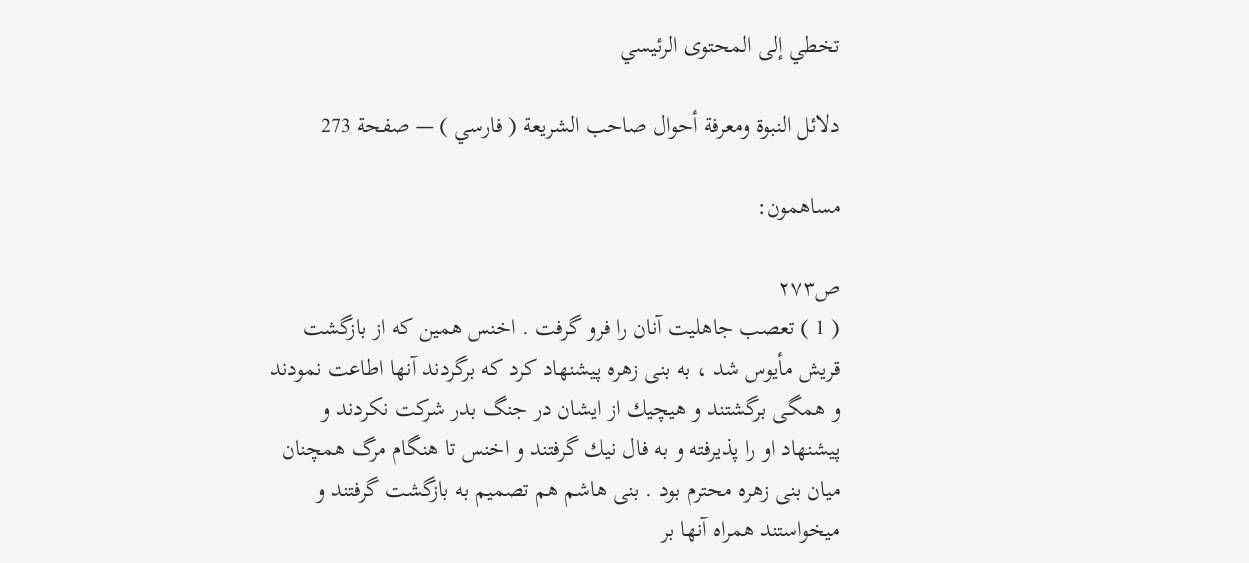تخطي إلى المحتوى الرئيسي

دلائل النبوة ومعرفة أحوال صاحب الشريعة ( فارسي ) — صفحة 273

مساهمون:

ص٢٧٣
( 1 ) تعصب جاهليت آنان را فرو گرفت . اخنس همين كه از بازگشت قريش مأيوس شد ، به بنى زهره پيشنهاد كرد كه برگردند آنها اطاعت نمودند و همگى برگشتند و هيچيك از ايشان در جنگ بدر شركت نكردند و پيشنهاد او را پذيرفته و به فال نيك گرفتند و اخنس تا هنگام مرگ همچنان ميان بنى زهره محترم بود . بنى هاشم هم تصميم به بازگشت گرفتند و ميخواستند همراه آنها بر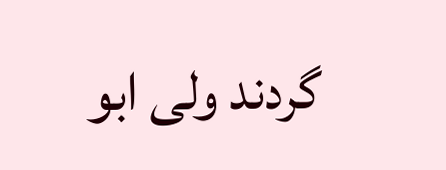گردند ولى ابو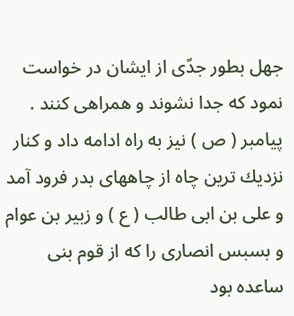جهل بطور جدّى از ايشان در خواست نمود كه جدا نشوند و همراهى كنند . پيامبر ( ص ) نيز به راه ادامه داد و كنار نزديك ترين چاه از چاههاى بدر فرود آمد و على بن ابى طالب ( ع ) و زبير بن عوام و بسبس انصارى را كه از قوم بنى ساعده بود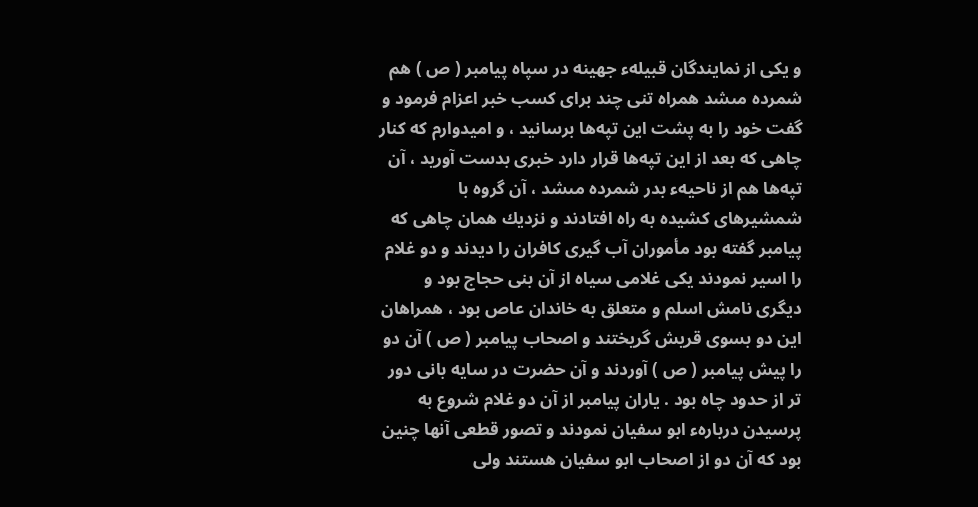و يكى از نمايندگان قبيلهء جهينه در سپاه پيامبر ( ص ) هم شمرده مىشد همراه تنى چند براى كسب خبر اعزام فرمود و گفت خود را به پشت اين تپه‌ها برسانيد ، و اميدوارم كه كنار چاهى كه بعد از اين تپه‌ها قرار دارد خبرى بدست آوريد ، آن تپه‌ها هم از ناحيهء بدر شمرده مىشد ، آن گروه با شمشيرهاى كشيده به راه افتادند و نزديك همان چاهى كه پيامبر گفته بود مأموران آب گيرى كافران را ديدند و دو غلام را اسير نمودند يكى غلامى سياه از آن بنى حجاج بود و ديگرى نامش اسلم و متعلق به خاندان عاص بود ، همراهان اين دو بسوى قريش گريختند و اصحاب پيامبر ( ص ) آن دو را پيش پيامبر ( ص ) آوردند و آن حضرت در سايه بانى دور تر از حدود چاه بود . ياران پيامبر از آن دو غلام شروع به پرسيدن دربارهء ابو سفيان نمودند و تصور قطعى آنها چنين بود كه آن دو از اصحاب ابو سفيان هستند ولى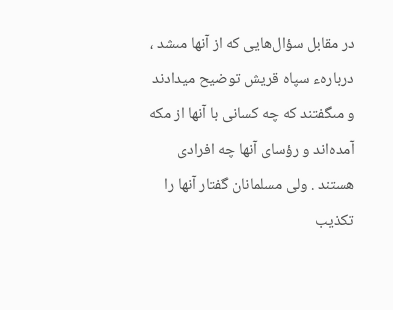در مقابل سؤال‌هايى كه از آنها مىشد ، دربارهء سپاه قريش توضيح ميدادند و مىگفتند كه چه كسانى با آنها از مكه آمده‌اند و رؤساى آنها چه افرادى هستند . ولى مسلمانان گفتار آنها را تكذيب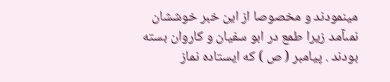مينمودند و مخصوصا از اين خبر خوششان نمىآمد زيرا طمع در ابو سفيان و كاروان بسته بودند . پيامبر ( ص ) كه ايستاده نماز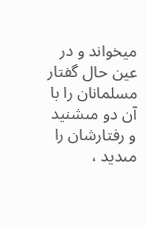ميخواند و در عين حال گفتار مسلمانان را با آن دو مىشنيد و رفتارشان را مىديد ،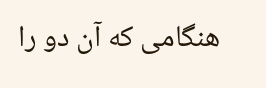هنگامى كه آن دو را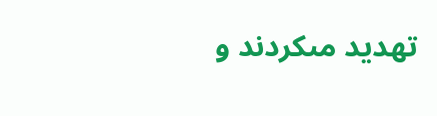تهديد مىكردند و